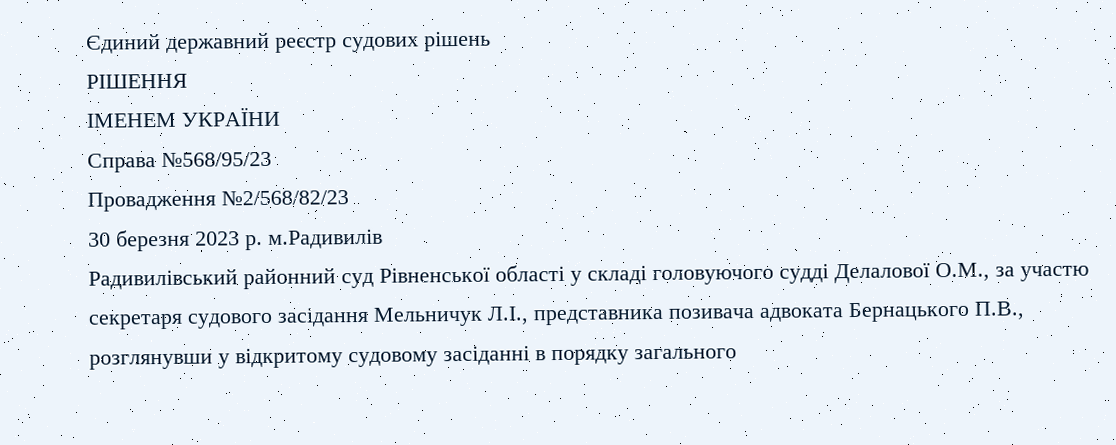Єдиний державний реєстр судових рішень
РІШЕННЯ
ІМЕНЕМ УКРАЇНИ
Справа №568/95/23
Провадження №2/568/82/23
30 березня 2023 р. м.Радивилів
Радивилівський районний суд Рівненської області у складі головуючого судді Делалової О.М., за участю секретаря судового засідання Мельничук Л.І., представника позивача адвоката Бернацького П.В., розглянувши у відкритому судовому засіданні в порядку загального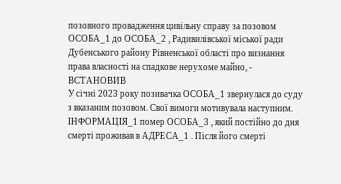позовного провадження цивільну справу за позовом ОСОБА_1 до ОСОБА_2 , Радивилівської міської ради Дубенського району Рівненської області про визнання права власності на спадкове нерухоме майно, -
ВСТАНОВИВ
У січні 2023 року позивачка ОСОБА_1 звернулася до суду з вказаним позовом. Свої вимоги мотивувала наступним.
ІНФОРМАЦІЯ_1 помер ОСОБА_3 , який постійно до дня смерті проживав в АДРЕСА_1 . Після його смерті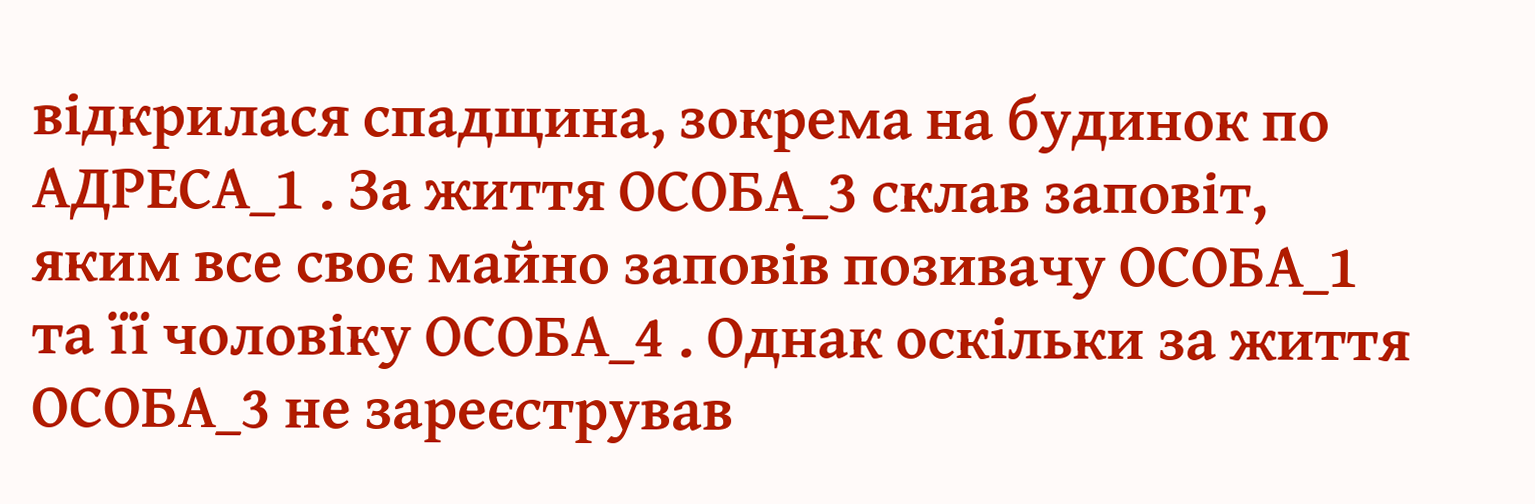відкрилася спадщина, зокрема на будинок по АДРЕСА_1 . За життя ОСОБА_3 склав заповіт, яким все своє майно заповів позивачу ОСОБА_1 та її чоловіку ОСОБА_4 . Однак оскільки за життя ОСОБА_3 не зареєстрував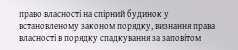право власності на спірний будинок у встановленому законом порядку, визнання права власності в порядку спадкування за заповітом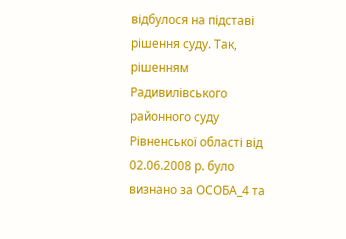відбулося на підставі рішення суду. Так, рішенням Радивилівського районного суду Рівненської області від 02.06.2008 р. було визнано за ОСОБА_4 та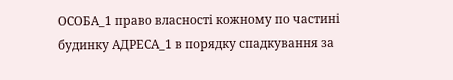ОСОБА_1 право власності кожному по частині будинку АДРЕСА_1 в порядку спадкування за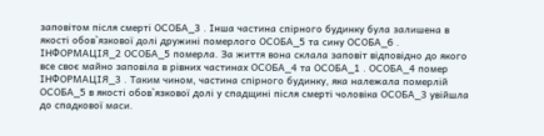заповітом після смерті ОСОБА_3 . Інша частина спірного будинку була залишена в якості обов`язкової долі дружині померлого ОСОБА_5 та сину ОСОБА_6 .
ІНФОРМАЦІЯ_2 ОСОБА_5 померла. За життя вона склала заповіт відповідно до якого все своє майно заповіла в рівних частинах ОСОБА_4 та ОСОБА_1 . ОСОБА_4 помер ІНФОРМАЦІЯ_3 . Таким чином, частина спірного будинку, яка належала померлій ОСОБА_5 в якості обов`язкової долі у спадщині після смерті чоловіка ОСОБА_3 увійшла до спадкової маси.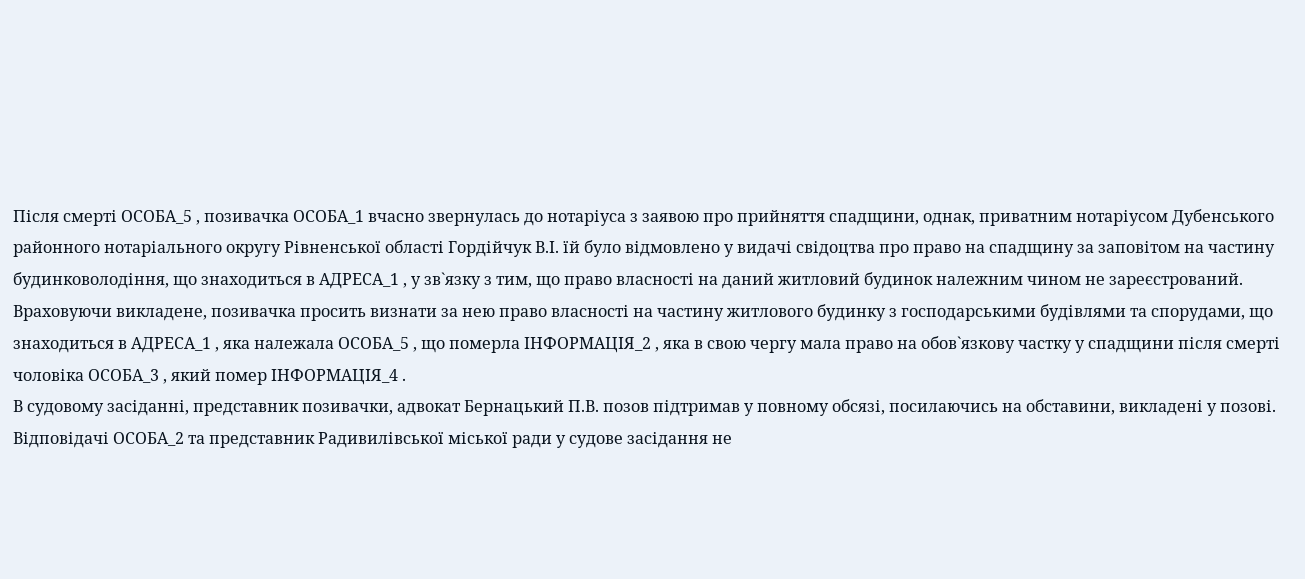Після смерті ОСОБА_5 , позивачка ОСОБА_1 вчасно звернулась до нотаріуса з заявою про прийняття спадщини, однак, приватним нотаріусом Дубенського районного нотаріального округу Рівненської області Гордійчук В.І. їй було відмовлено у видачі свідоцтва про право на спадщину за заповітом на частину будинковолодіння, що знаходиться в АДРЕСА_1 , у зв`язку з тим, що право власності на даний житловий будинок належним чином не зареєстрований.
Враховуючи викладене, позивачка просить визнати за нею право власності на частину житлового будинку з господарськими будівлями та спорудами, що знаходиться в АДРЕСА_1 , яка належала ОСОБА_5 , що померла ІНФОРМАЦІЯ_2 , яка в свою чергу мала право на обов`язкову частку у спадщини після смерті чоловіка ОСОБА_3 , який помер ІНФОРМАЦІЯ_4 .
В судовому засіданні, представник позивачки, адвокат Бернацький П.В. позов підтримав у повному обсязі, посилаючись на обставини, викладені у позові.
Відповідачі ОСОБА_2 та представник Радивилівської міської ради у судове засідання не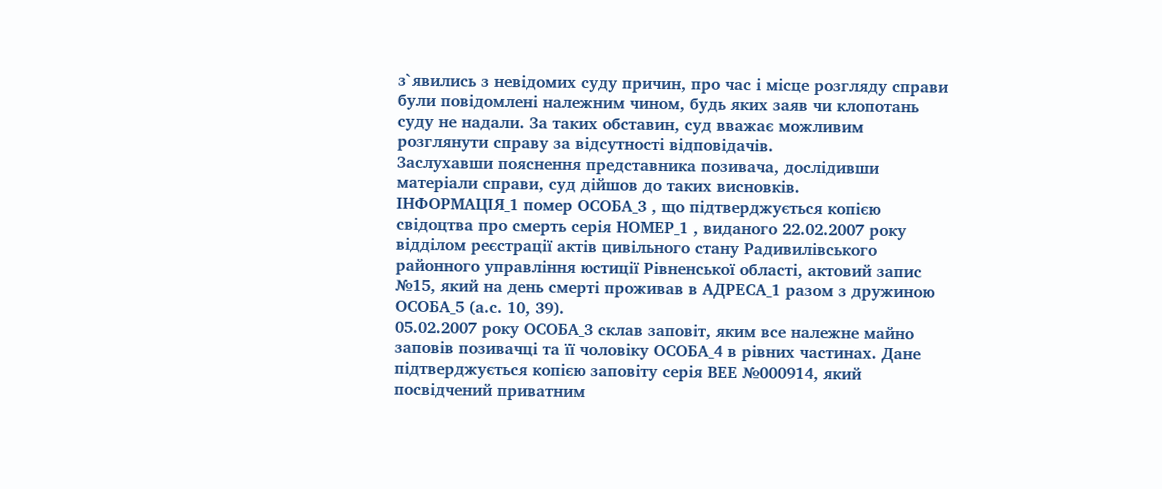з`явились з невідомих суду причин, про час і місце розгляду справи були повідомлені належним чином, будь яких заяв чи клопотань суду не надали. За таких обставин, суд вважає можливим розглянути справу за відсутності відповідачів.
Заслухавши пояснення представника позивача, дослідивши матеріали справи, суд дійшов до таких висновків.
ІНФОРМАЦІЯ_1 помер ОСОБА_3 , що підтверджується копією свідоцтва про смерть серія НОМЕР_1 , виданого 22.02.2007 року відділом реєстрації актів цивільного стану Радивилівського районного управління юстиції Рівненської області, актовий запис №15, який на день смерті проживав в АДРЕСА_1 разом з дружиною ОСОБА_5 (а.с. 10, 39).
05.02.2007 року ОСОБА_3 склав заповіт, яким все належне майно заповів позивачці та її чоловіку ОСОБА_4 в рівних частинах. Дане підтверджується копією заповіту серія ВЕЕ №000914, який посвідчений приватним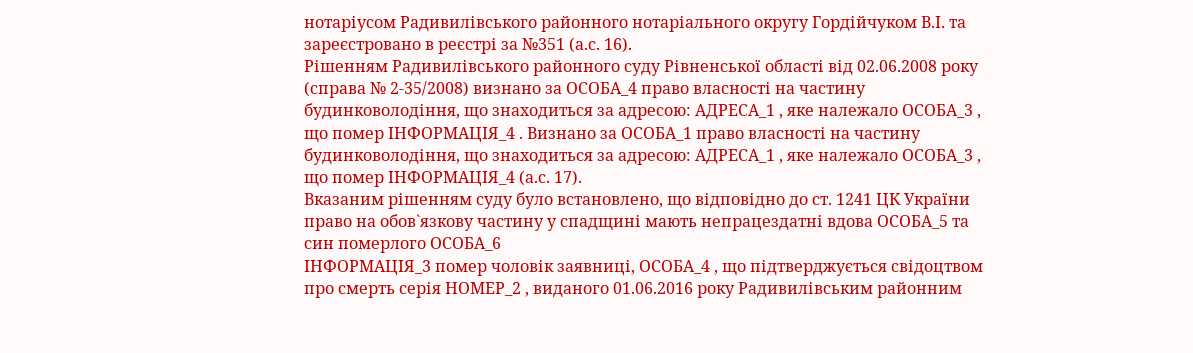нотаріусом Радивилівського районного нотаріального округу Гордійчуком В.І. та зареєстровано в реєстрі за №351 (а.с. 16).
Рішенням Радивилівського районного суду Рівненської області від 02.06.2008 року (справа № 2-35/2008) визнано за ОСОБА_4 право власності на частину будинковолодіння, що знаходиться за адресою: АДРЕСА_1 , яке належало ОСОБА_3 , що помер ІНФОРМАЦІЯ_4 . Визнано за ОСОБА_1 право власності на частину будинковолодіння, що знаходиться за адресою: АДРЕСА_1 , яке належало ОСОБА_3 , що помер ІНФОРМАЦІЯ_4 (а.с. 17).
Вказаним рішенням суду було встановлено, що відповідно до ст. 1241 ЦК України право на обов`язкову частину у спадщині мають непрацездатні вдова ОСОБА_5 та син померлого ОСОБА_6
ІНФОРМАЦІЯ_3 помер чоловік заявниці, ОСОБА_4 , що підтверджується свідоцтвом про смерть серія НОМЕР_2 , виданого 01.06.2016 року Радивилівським районним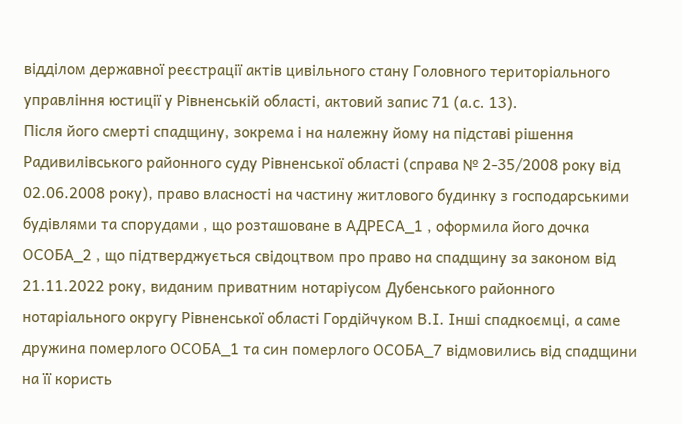відділом державної реєстрації актів цивільного стану Головного територіального управління юстиції у Рівненській області, актовий запис 71 (а.с. 13).
Після його смерті спадщину, зокрема і на належну йому на підставі рішення Радивилівського районного суду Рівненської області (справа № 2-35/2008 року від 02.06.2008 року), право власності на частину житлового будинку з господарськими будівлями та спорудами , що розташоване в АДРЕСА_1 , оформила його дочка ОСОБА_2 , що підтверджується свідоцтвом про право на спадщину за законом від 21.11.2022 року, виданим приватним нотаріусом Дубенського районного нотаріального округу Рівненської області Гордійчуком В.І. Інші спадкоємці, а саме дружина померлого ОСОБА_1 та син померлого ОСОБА_7 відмовились від спадщини на її користь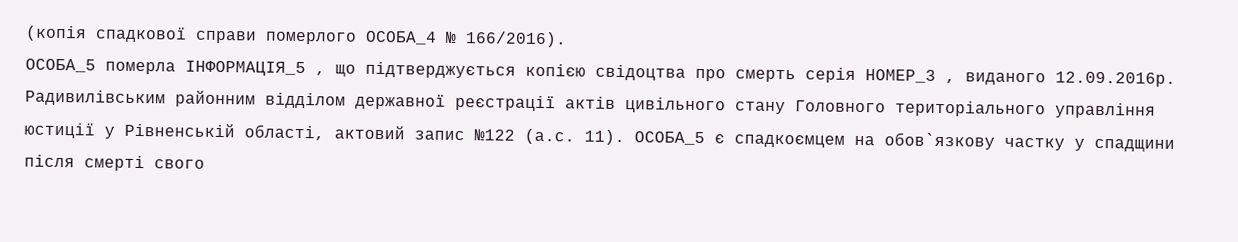(копія спадкової справи померлого ОСОБА_4 № 166/2016).
ОСОБА_5 померла ІНФОРМАЦІЯ_5 , що підтверджується копією свідоцтва про смерть серія НОМЕР_3 , виданого 12.09.2016р. Радивилівським районним відділом державної реєстрації актів цивільного стану Головного територіального управління юстиції у Рівненській області, актовий запис №122 (а.с. 11). ОСОБА_5 є спадкоємцем на обов`язкову частку у спадщини після смерті свого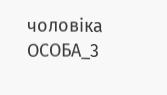чоловіка ОСОБА_3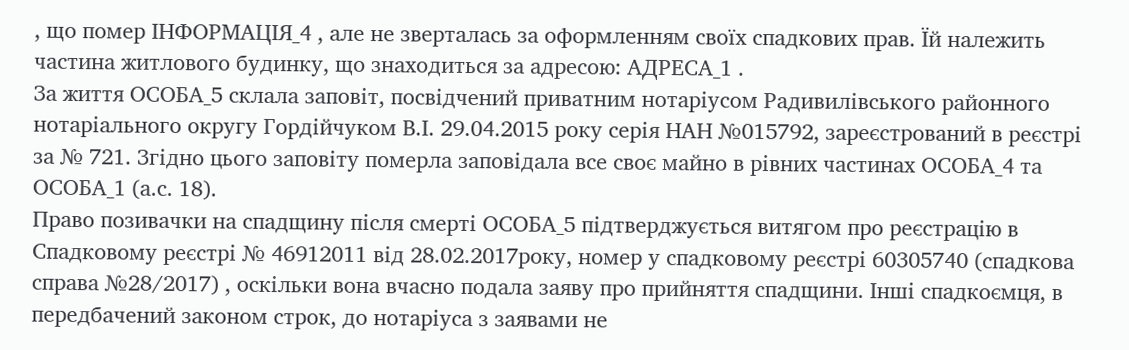, що помер ІНФОРМАЦІЯ_4 , але не зверталась за оформленням своїх спадкових прав. Їй належить частина житлового будинку, що знаходиться за адресою: АДРЕСА_1 .
За життя ОСОБА_5 склала заповіт, посвідчений приватним нотаріусом Радивилівського районного нотаріального округу Гордійчуком В.І. 29.04.2015 року серія НАН №015792, зареєстрований в реєстрі за № 721. Згідно цього заповіту померла заповідала все своє майно в рівних частинах ОСОБА_4 та ОСОБА_1 (а.с. 18).
Право позивачки на спадщину після смерті ОСОБА_5 підтверджується витягом про реєстрацію в Спадковому реєстрі № 46912011 від 28.02.2017року, номер у спадковому реєстрі 60305740 (спадкова справа №28/2017) , оскільки вона вчасно подала заяву про прийняття спадщини. Інші спадкоємця, в передбачений законом строк, до нотаріуса з заявами не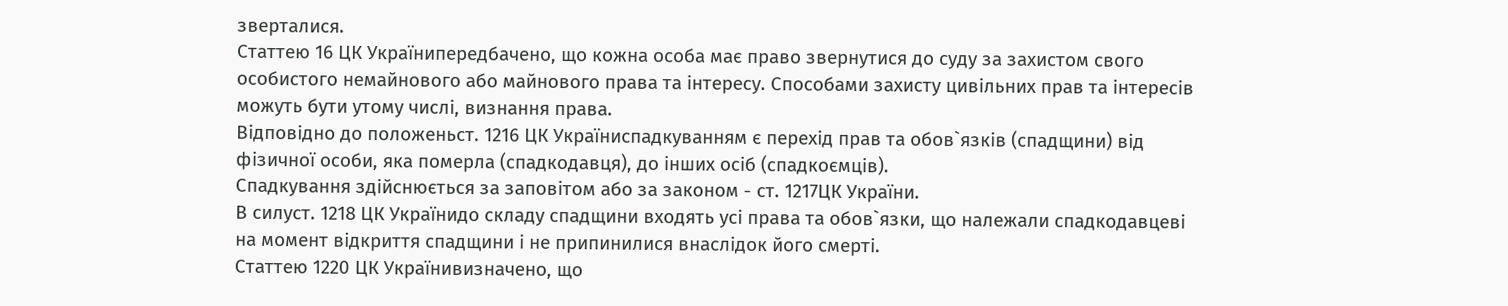зверталися.
Статтею 16 ЦК Українипередбачено, що кожна особа має право звернутися до суду за захистом свого особистого немайнового або майнового права та інтересу. Способами захисту цивільних прав та інтересів можуть бути утому числі, визнання права.
Відповідно до положеньст. 1216 ЦК Україниспадкуванням є перехід прав та обов`язків (спадщини) від фізичної особи, яка померла (спадкодавця), до інших осіб (спадкоємців).
Спадкування здійснюється за заповітом або за законом - ст. 1217ЦК України.
В силуст. 1218 ЦК Українидо складу спадщини входять усі права та обов`язки, що належали спадкодавцеві на момент відкриття спадщини і не припинилися внаслідок його смерті.
Статтею 1220 ЦК Українивизначено, що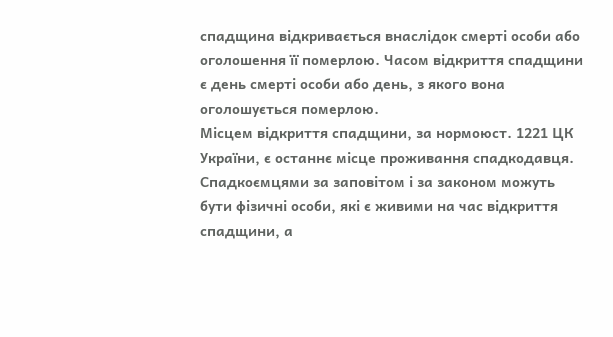спадщина відкривається внаслідок смерті особи або оголошення її померлою. Часом відкриття спадщини є день смерті особи або день, з якого вона оголошується померлою.
Місцем відкриття спадщини, за нормоюст. 1221 ЦК України, є останнє місце проживання спадкодавця.
Спадкоємцями за заповітом і за законом можуть бути фізичні особи, які є живими на час відкриття спадщини, а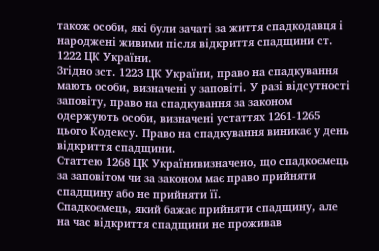також особи, які були зачаті за життя спадкодавця і народжені живими після відкриття спадщини ст. 1222 ЦК України.
Згідно зст. 1223 ЦК України, право на спадкування мають особи, визначені у заповіті. У разі відсутності заповіту, право на спадкування за законом одержують особи, визначені устаттях 1261-1265 цього Кодексу. Право на спадкування виникає у день відкриття спадщини.
Статтею 1268 ЦК Українивизначено, що спадкоємець за заповітом чи за законом має право прийняти спадщину або не прийняти її.
Спадкоємець, який бажає прийняти спадщину, але на час відкриття спадщини не проживав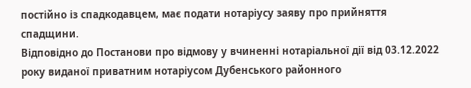постійно із спадкодавцем, має подати нотаріусу заяву про прийняття спадщини.
Відповідно до Постанови про відмову у вчиненні нотаріальної дії від 03.12.2022 року виданої приватним нотаріусом Дубенського районного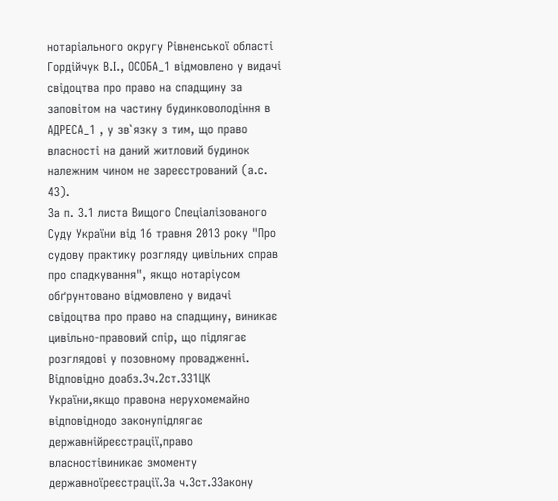нотаріального округу Рівненської області Гордійчук В.І., ОСОБА_1 відмовлено у видачі свідоцтва про право на спадщину за заповітом на частину будинковолодіння в АДРЕСА_1 , у зв`язку з тим, що право власності на даний житловий будинок належним чином не зареєстрований (а.с. 43).
За п. 3.1 листа Вищого Спеціалізованого Суду України від 16 травня 2013 року "Про судову практику розгляду цивільних справ про спадкування", якщо нотаріусом обґрунтовано відмовлено у видачі свідоцтва про право на спадщину, виникає цивільно-правовий спір, що підлягає розглядові у позовному провадженні.
Відповідно доабз.3ч.2ст.331ЦК України,якщо правона нерухомемайно відповіднодо законупідлягає державнійреєстрації,право власностівиникає змоменту державноїреєстрації.За ч.3ст.3Закону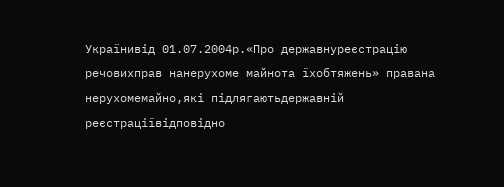Українивід 01.07.2004р.«Про державнуреєстрацію речовихправ нанерухоме майнота їхобтяжень» правана нерухомемайно,які підлягаютьдержавній реєстраціївідповідно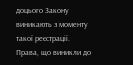доцього Закону виникають з моменту такої реєстрації.
Права, що виникли до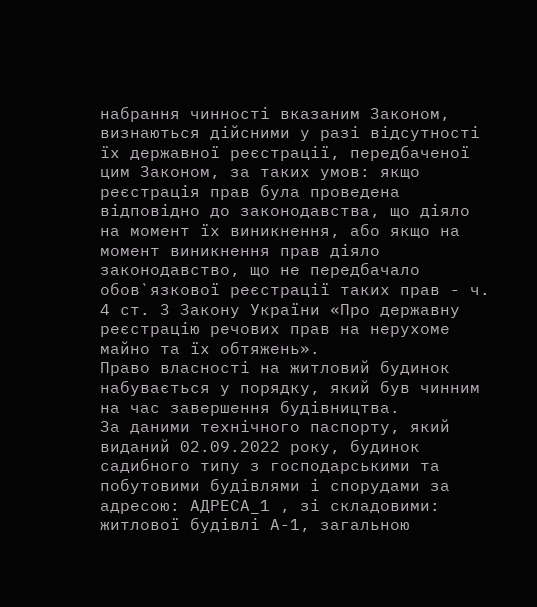набрання чинності вказаним Законом, визнаються дійсними у разі відсутності їх державної реєстрації, передбаченої цим Законом, за таких умов: якщо реєстрація прав була проведена відповідно до законодавства, що діяло на момент їх виникнення, або якщо на момент виникнення прав діяло законодавство, що не передбачало обов`язкової реєстрації таких прав - ч. 4 ст. 3 Закону України «Про державну реєстрацію речових прав на нерухоме майно та їх обтяжень».
Право власності на житловий будинок набувається у порядку, який був чинним на час завершення будівництва.
За даними технічного паспорту, який виданий 02.09.2022 року, будинок садибного типу з господарськими та побутовими будівлями і спорудами за адресою: АДРЕСА_1 , зі складовими: житлової будівлі А-1, загальною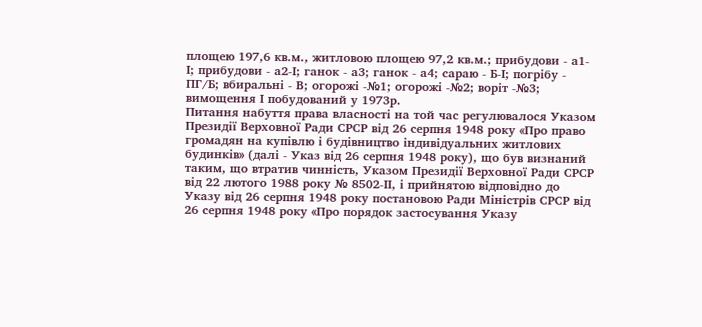площею 197,6 кв.м., житловою площею 97,2 кв.м.; прибудови - а1-І; прибудови - а2-І; ганок - а3; ганок - а4; сараю - Б-І; погрібу - ПГ/Б; вбиральні - В; огорожі -№1; огорожі -№2; воріт -№3; вимощення І побудований у 1973р.
Питання набуття права власності на той час регулювалося Указом Президії Верховної Ради СРСР від 26 серпня 1948 року «Про право громадян на купівлю і будівництво індивідуальних житлових будинків» (далі - Указ від 26 серпня 1948 року), що був визнаний таким, що втратив чинність, Указом Президії Верховної Ради СРСР від 22 лютого 1988 року № 8502-ІІ, і прийнятою відповідно до Указу від 26 серпня 1948 року постановою Ради Міністрів СРСР від 26 серпня 1948 року «Про порядок застосування Указу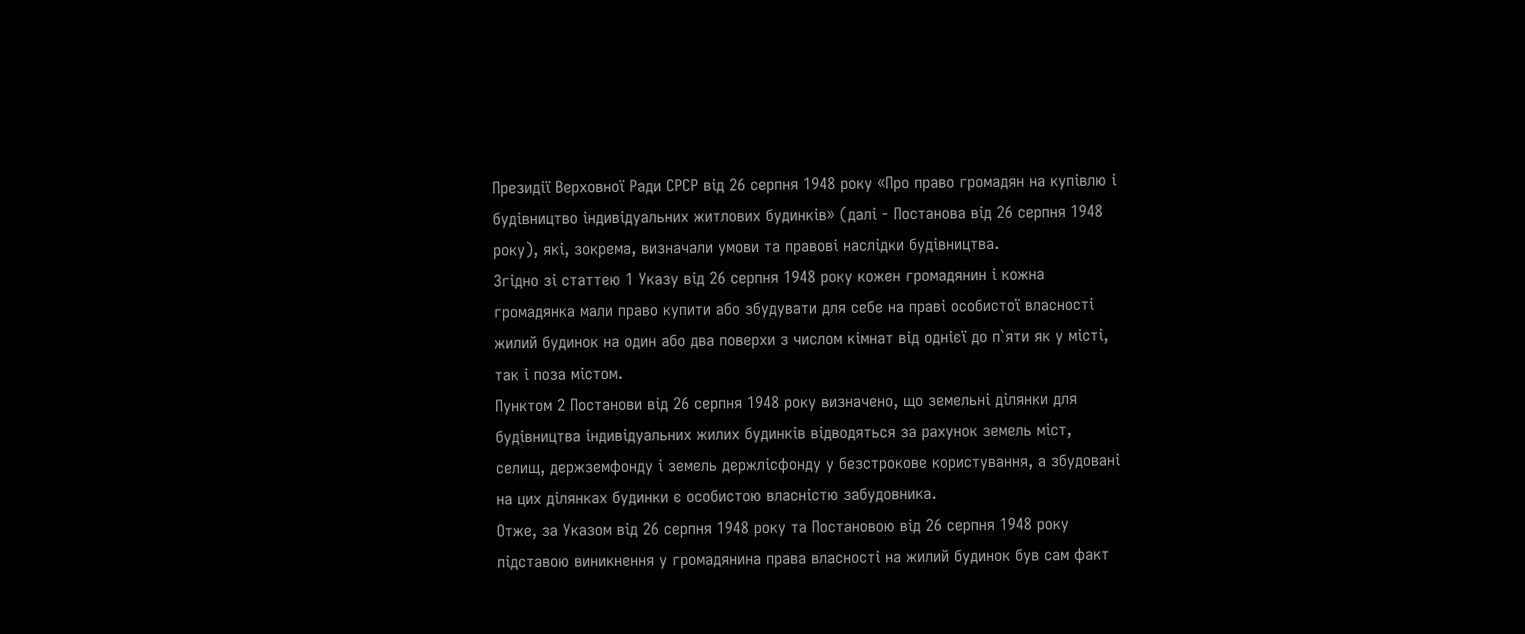Президії Верховної Ради СРСР від 26 серпня 1948 року «Про право громадян на купівлю і будівництво індивідуальних житлових будинків» (далі - Постанова від 26 серпня 1948 року), які, зокрема, визначали умови та правові наслідки будівництва.
Згідно зі статтею 1 Указу від 26 серпня 1948 року кожен громадянин і кожна громадянка мали право купити або збудувати для себе на праві особистої власності жилий будинок на один або два поверхи з числом кімнат від однієї до п`яти як у місті, так і поза містом.
Пунктом 2 Постанови від 26 серпня 1948 року визначено, що земельні ділянки для будівництва індивідуальних жилих будинків відводяться за рахунок земель міст, селищ, держземфонду і земель держлісфонду у безстрокове користування, а збудовані на цих ділянках будинки є особистою власністю забудовника.
Отже, за Указом від 26 серпня 1948 року та Постановою від 26 серпня 1948 року підставою виникнення у громадянина права власності на жилий будинок був сам факт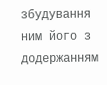збудування ним його з додержанням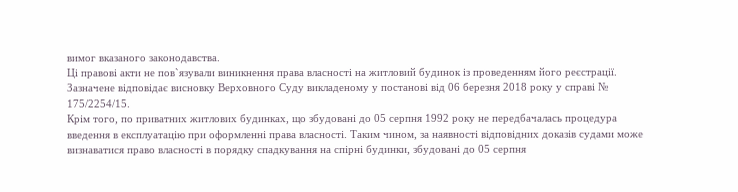вимог вказаного законодавства.
Ці правові акти не пов`язували виникнення права власності на житловий будинок із проведенням його реєстрації.
Зазначене відповідає висновку Верховного Суду викладеному у постанові від 06 березня 2018 року у справі № 175/2254/15.
Крім того, по приватних житлових будинках, що збудовані до 05 серпня 1992 року не передбачалась процедура введення в експлуатацію при оформленні права власності. Таким чином, за наявності відповідних доказів судами може визнаватися право власності в порядку спадкування на спірні будинки, збудовані до 05 серпня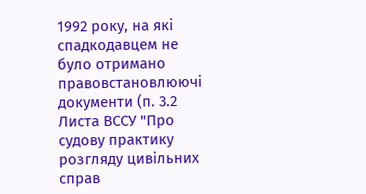1992 року, на які спадкодавцем не було отримано правовстановлюючі документи (п. 3.2 Листа ВССУ "Про судову практику розгляду цивільних справ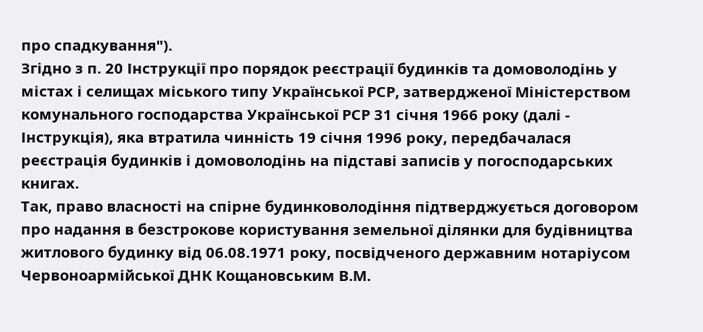про спадкування").
Згідно з п. 20 Інструкції про порядок реєстрації будинків та домоволодінь у містах і селищах міського типу Української РСР, затвердженої Міністерством комунального господарства Української РСР 31 січня 1966 року (далі - Інструкція), яка втратила чинність 19 січня 1996 року, передбачалася реєстрація будинків і домоволодінь на підставі записів у погосподарських книгах.
Так, право власності на спірне будинковолодіння підтверджується договором про надання в безстрокове користування земельної ділянки для будівництва житлового будинку від 06.08.1971 року, посвідченого державним нотаріусом Червоноармійської ДНК Кощановським В.М.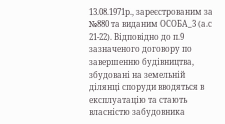13.08.1971р., зареєстрованим за №880 та виданим ОСОБА_3 (а.с 21-22). Відповідно до п.9 зазначеного договору по завершенню будівництва, збудовані на земельній ділянці споруди вводяться в експлуатацію та стають власністю забудовника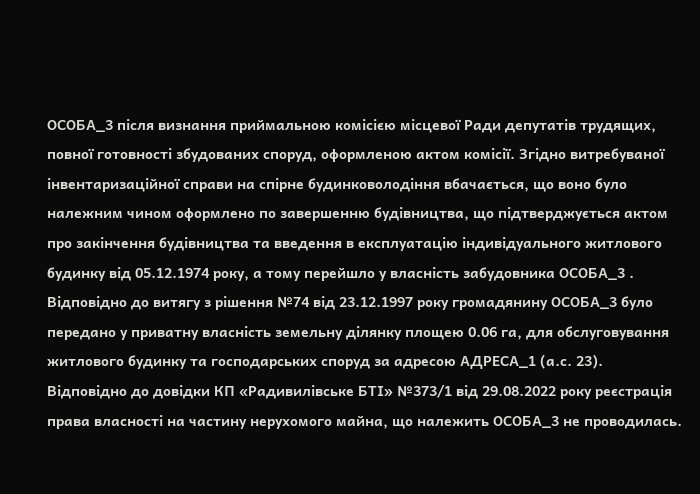ОСОБА_3 після визнання приймальною комісією місцевої Ради депутатів трудящих, повної готовності збудованих споруд, оформленою актом комісії. Згідно витребуваної інвентаризаційної справи на спірне будинковолодіння вбачається, що воно було належним чином оформлено по завершенню будівництва, що підтверджується актом про закінчення будівництва та введення в експлуатацію індивідуального житлового будинку від 05.12.1974 року, а тому перейшло у власність забудовника ОСОБА_3 .
Відповідно до витягу з рішення №74 від 23.12.1997 року громадянину ОСОБА_3 було передано у приватну власність земельну ділянку площею 0.06 га, для обслуговування житлового будинку та господарських споруд за адресою АДРЕСА_1 (а.с. 23).
Відповідно до довідки КП «Радивилівське БТІ» №373/1 від 29.08.2022 року реєстрація права власності на частину нерухомого майна, що належить ОСОБА_3 не проводилась.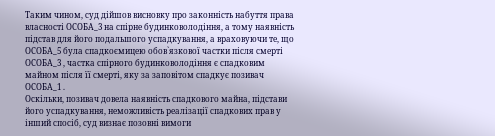Таким чином, суд дійшов висновку про законність набуття права власності ОСОБА_3 на спірне будинковолодіння, а тому наявність підстав для його подальшого успадкування, а враховуючи те, що ОСОБА_5 була спадкоємицею обов`язкової частки після смерті ОСОБА_3 , частка спірного будинковолодіння є спадковим майном після її смерті, яку за заповітом спадкує позивач ОСОБА_1 .
Оскільки, позивач довела наявність спадкового майна, підстави його успадкування, неможливість реалізації спадкових прав у інший спосіб, суд визнає позовні вимоги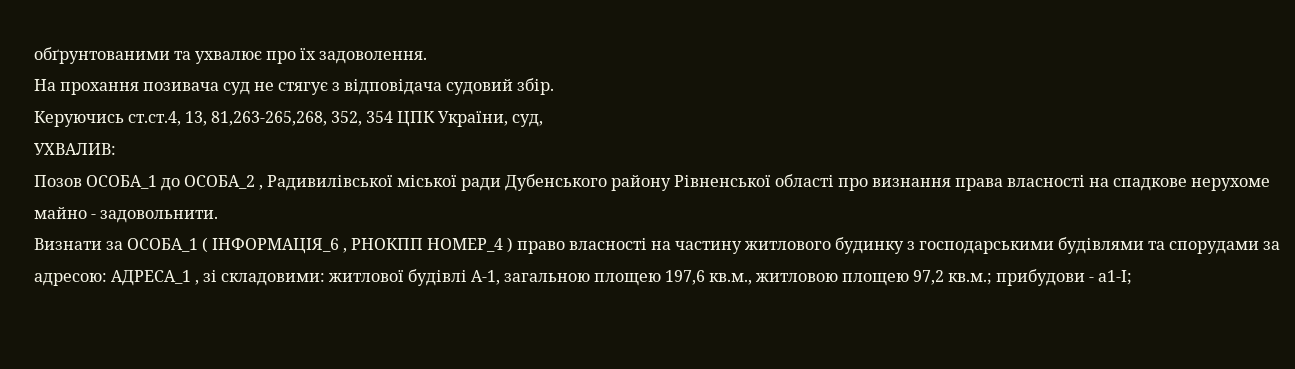обґрунтованими та ухвалює про їх задоволення.
На прохання позивача суд не стягує з відповідача судовий збір.
Керуючись ст.ст.4, 13, 81,263-265,268, 352, 354 ЦПК України, суд,
УХВАЛИВ:
Позов ОСОБА_1 до ОСОБА_2 , Радивилівської міської ради Дубенського району Рівненської області про визнання права власності на спадкове нерухоме майно - задовольнити.
Визнати за ОСОБА_1 ( ІНФОРМАЦІЯ_6 , РНОКПП НОМЕР_4 ) право власності на частину житлового будинку з господарськими будівлями та спорудами за адресою: АДРЕСА_1 , зі складовими: житлової будівлі А-1, загальною площею 197,6 кв.м., житловою площею 97,2 кв.м.; прибудови - а1-І;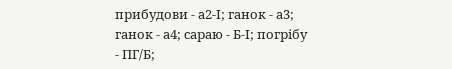прибудови - а2-І; ганок - а3; ганок - а4; сараю - Б-І; погрібу - ПГ/Б;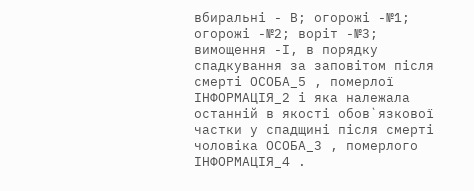вбиральні - В; огорожі -№1; огорожі -№2; воріт -№3; вимощення -І, в порядку спадкування за заповітом після смерті ОСОБА_5 , померлої ІНФОРМАЦІЯ_2 і яка належала останній в якості обов`язкової частки у спадщині після смерті чоловіка ОСОБА_3 , померлого ІНФОРМАЦІЯ_4 .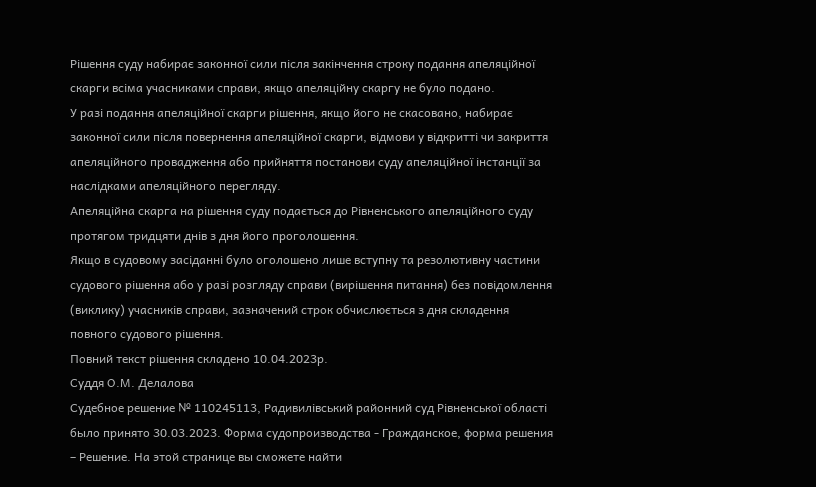Рішення суду набирає законної сили після закінчення строку подання апеляційної скарги всіма учасниками справи, якщо апеляційну скаргу не було подано.
У разі подання апеляційної скарги рішення, якщо його не скасовано, набирає законної сили після повернення апеляційної скарги, відмови у відкритті чи закриття апеляційного провадження або прийняття постанови суду апеляційної інстанції за наслідками апеляційного перегляду.
Апеляційна скарга на рішення суду подається до Рівненського апеляційного суду протягом тридцяти днів з дня його проголошення.
Якщо в судовому засіданні було оголошено лише вступну та резолютивну частини судового рішення або у разі розгляду справи (вирішення питання) без повідомлення (виклику) учасників справи, зазначений строк обчислюється з дня складення повного судового рішення.
Повний текст рішення складено 10.04.2023р.
Суддя О.М. Делалова
Судебное решение № 110245113, Радивилівський районний суд Рівненської області было принято 30.03.2023. Форма судопроизводства - Гражданское, форма решения – Решение. На этой странице вы сможете найти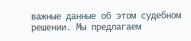важные данные об этом судебном решении. Мы предлагаем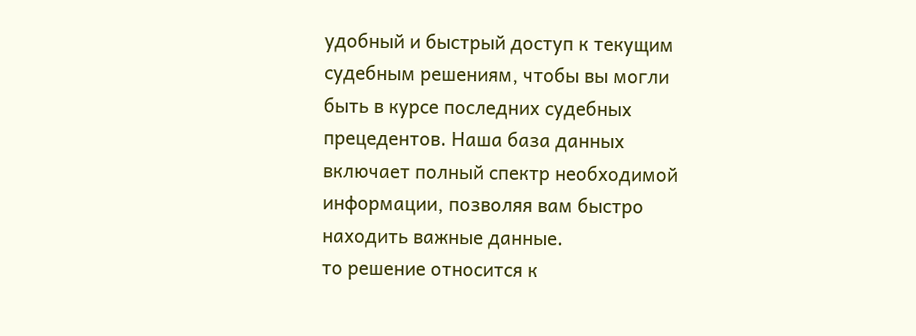удобный и быстрый доступ к текущим судебным решениям, чтобы вы могли быть в курсе последних судебных прецедентов. Наша база данных включает полный спектр необходимой информации, позволяя вам быстро находить важные данные.
то решение относится к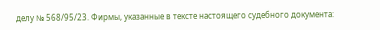делу № 568/95/23. Фирмы, указанные в тексте настоящего судебного документа: